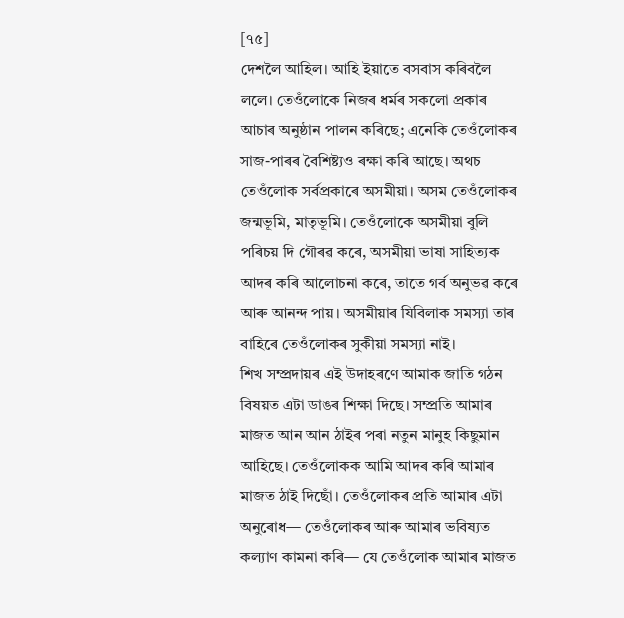[৭৫]
দেশলৈ আহিল। আহি ইয়াতে বসবাস কৰিবলৈ ললে। তেওঁলোকে নিজৰ ধৰ্মৰ সকলো প্ৰকাৰ আচাৰ অনুষ্ঠান পালন কৰিছে; এনেকি তেওঁলোকৰ সাজ-পাৰৰ বৈশিষ্ট্যও ৰক্ষা কৰি আছে। অথচ তেওঁলোক সৰ্বপ্ৰকাৰে অসমীয়া। অসম তেওঁলোকৰ জন্মভূমি, মাতৃভূমি। তেওঁলোকে অসমীয়া বুলি পৰিচয় দি গৌৰৱ কৰে, অসমীয়া ভাষা সাহিত্যক আদৰ কৰি আলোচনা কৰে, তাতে গৰ্ব অনুভৱ কৰে আৰু আনন্দ পায়। অসমীয়াৰ যিবিলাক সমস্যা তাৰ বাহিৰে তেওঁলোকৰ সুকীয়া সমস্যা নাই।
শিখ সম্প্ৰদায়ৰ এই উদাহৰণে আমাক জাতি গঠন বিষয়ত এটা ডাঙৰ শিক্ষা দিছে। সম্প্ৰতি আমাৰ মাজত আন আন ঠাইৰ পৰা নতুন মানুহ কিছুমান আহিছে। তেওঁলোকক আমি আদৰ কৰি আমাৰ মাজত ঠাই দিছোঁ। তেওঁলোকৰ প্ৰতি আমাৰ এটা অনুৰোধ— তেওঁলোকৰ আৰু আমাৰ ভবিষ্যত কল্যাণ কামনা কৰি— যে তেওঁলোক আমাৰ মাজত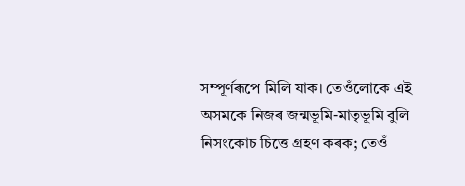সম্পূৰ্ণৰূপে মিলি যাক। তেওঁলোকে এই অসমকে নিজৰ জন্মভূমি-মাতৃভূমি বুলি নিসংকোচ চিত্তে গ্ৰহণ কৰক; তেওঁ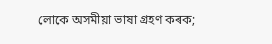লোকে অসমীয়া ভাষা গ্ৰহণ কৰক;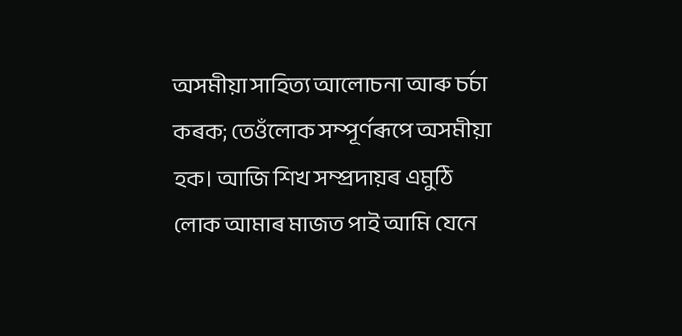অসমীয়া সাহিত্য আলোচনা আৰু চৰ্চা কৰক; তেওঁলোক সম্পূৰ্ণৰূপে অসমীয়া হক। আজি শিখ সম্প্ৰদায়ৰ এমুঠি লোক আমাৰ মাজত পাই আমি যেনে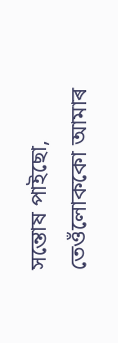সন্তোষ পাইছো, তেওঁলোককো আমাৰ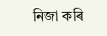নিজা কৰি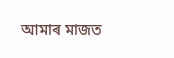আমাৰ মাজত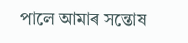পালে আমাৰ সন্তোষ